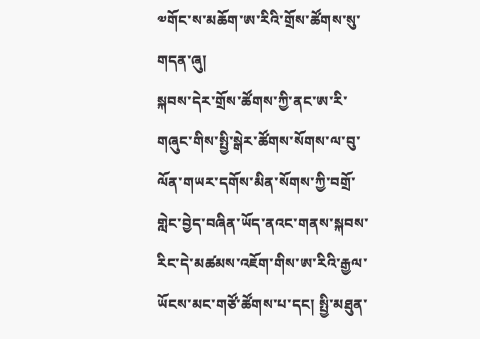༧གོང་ས་མཆོག་ཨ་རིའི་གྲོས་ཚོགས་སུ་གདན་ཞུ།
སྐབས་དེར་གྲོས་ཚོགས་ཀྱི་ནང་ཨ་རི་གཞུང་གིས་སྤྱི་སྒེར་ཚོགས་སོགས་ལ་བུ་ལོན་གཡར་དགོས་མིན་སོགས་ཀྱི་བགྲོ་གླེང་བྱེད་བཞིན་ཡོད་ནའང་གནས་སྐབས་རིང་དེ་མཚམས་འཇོག་གིས་ཨ་རིའི་རྒྱལ་ཡོངས་མང་གཙོ་ཚོགས་པ་དང། སྤྱི་མཐུན་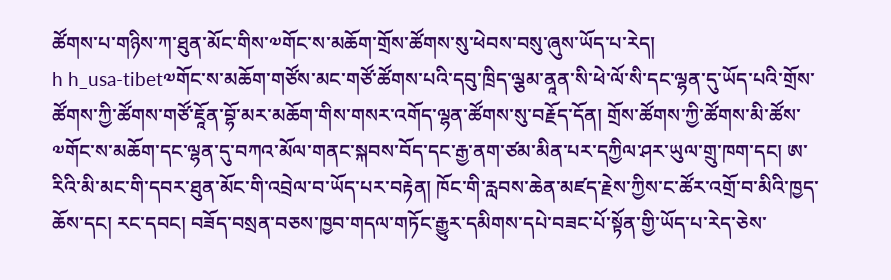ཚོགས་པ་གཉིས་ཀ་ཐུན་མོང་གིས་༧གོང་ས་མཆོག་གྲོས་ཚོགས་སུ་ཕེབས་བསུ་ཞུས་ཡོད་པ་རེད།
h h_usa-tibet༧གོང་ས་མཆོག་གཙོས་མང་གཙོ་ཚོགས་པའི་དབུ་ཁྲིད་ལྕམ་ནཱན་སི་ཕེ་ལོ་སི་དང་ལྷན་དུ་ཡོད་པའི་གྲོས་ཚོགས་ཀྱི་ཚོགས་གཙོ་ཇཱོན་བྷོ་མར་མཆོག་གིས་གསར་འགོད་ལྷན་ཚོགས་སུ་བརྗོད་དོན། གྲོས་ཚོགས་ཀྱི་ཚོགས་མི་ཚོས་༧གོང་ས་མཆོག་དང་ལྷན་དུ་བཀའ་མོལ་གནང་སྐབས་བོད་དང་རྒྱ་ནག་ཙམ་མིན་པར་དཀྱིལ་ཤར་ཡུལ་གྲུ་ཁག་དང། ཨ་རིའི་མི་མང་གི་དབར་ཐུན་མོང་གི་འབྲེལ་བ་ཡོད་པར་བརྟེན། ཁོང་གི་རླབས་ཆེན་མཛད་རྗེས་ཀྱིས་ང་ཚོར་འགྲོ་བ་མིའི་ཁྱད་ཆོས་དང། རང་དབང། བཟོད་བསྲན་བཅས་ཁྱབ་གདལ་གཏོང་རྒྱུར་དམིགས་དཔེ་བཟང་པོ་སྟོན་གྱི་ཡོད་པ་རེད་ཅེས་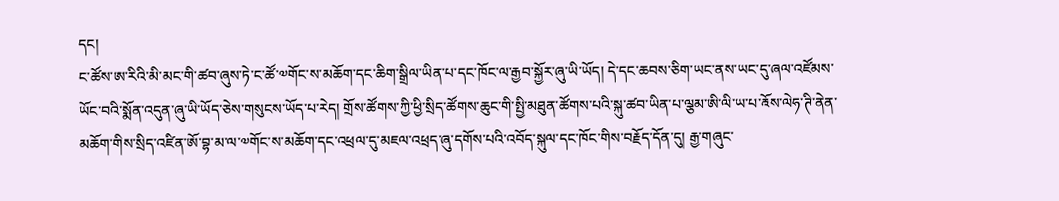དང།
ང་ཚོས་ཨ་རིའི་མི་མང་གི་ཚབ་ཞུས་ཏེ་ང་ཚོ་༧གོང་ས་མཆོག་དང་ཆིག་སྒྲིལ་ཡིན་པ་དང་ཁོང་ལ་རྒྱབ་སྐྱོར་ཞུ་ཡི་ཡོད། དེ་དང་ཆབས་ཅིག་ཡང་ནས་ཡང་དུ་ཞལ་འཛོམས་ཡོང་བའི་སྨོན་འདུན་ཞུ་ཡི་ཡོད་ཅེས་གསུངས་ཡོད་པ་རེད། གྲོས་ཚོགས་ཀྱི་ཕྱི་སྲིད་ཚོགས་ཆུང་གི་སྤྱི་མཐུན་ཚོགས་པའི་སྐུ་ཚབ་ཡིན་པ་ལྕམ་ཨི་ལི་ཡ་པ་རྰོས་ལེཧ་ཊི་ནེན་མཆོག་གིས་སྲིད་འཛིན་ཨོ་བྷ་མ་ལ་༧གོང་ས་མཆོག་དང་འཕྲལ་དུ་མཇལ་འཕྲད་ཞུ་དགོས་པའི་འབོད་སྐུལ་དང་ཁོང་གིས་བརྗོད་དོན་དུ། རྒྱ་གཞུང་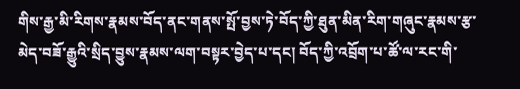གིས་རྒྱ་མི་རིགས་རྣམས་བོད་ནང་གནས་སྤོ་བྱས་ཏེ་བོད་ཀྱི་ཐུན་མིན་རིག་གཞུང་རྣམས་རྩ་མེད་བཟོ་རྒྱུའི་སྲིད་བྱུས་རྣམས་ལག་བསྟར་བྱེད་པ་དང། བོད་ཀྱི་འབྲོག་པ་ཚོ་ལ་རང་གི་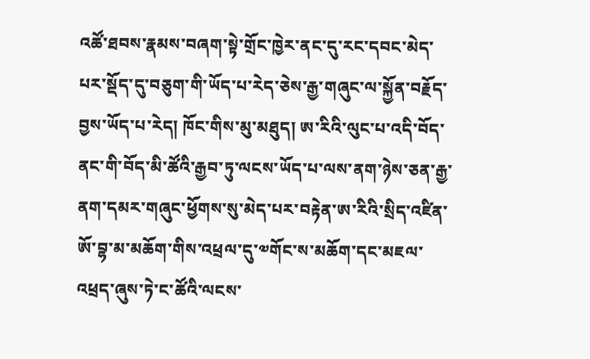འཚོ་ཐབས་རྣམས་བཞག་སྟེ་གྲོང་ཁྱེར་ནང་དུ་རང་དབང་མེད་པར་སྡོད་དུ་བཅུག་གི་ཡོད་པ་རེད་ཅེས་རྒྱ་གཞུང་ལ་སྐྱོན་བརྗོད་བྱས་ཡོད་པ་རེད། ཁོང་གིས་མུ་མཐུད། ཨ་རིའི་ལུང་པ་འདི་བོད་ནང་གི་བོད་མི་ཚོའི་རྒྱབ་ཏུ་ལངས་ཡོད་པ་ལས་ནག་ཉེས་ཅན་རྒྱ་ནག་དམར་གཞུང་ཕྱོགས་སུ་མེད་པར་བརྟེན་ཨ་རིའི་སྲིད་འཛིན་ཨོ་བྷ་མ་མཆོག་གིས་འཕྲལ་དུ་༧གོང་ས་མཆོག་དང་མཇལ་འཕྲད་ཞུས་ཏེ་ང་ཚོའི་ལངས་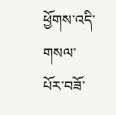ཕྱོགས་འདི་གསལ་པོར་བཟོ་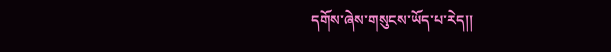དགོས་ཞེས་གསུངས་ཡོད་པ་རེད།།